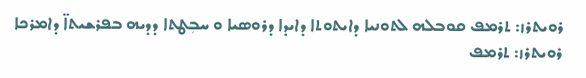ܪܘܝܬܪܙ: ܬܪܡܦ ܩܘܒܠܗ ܠܬܘܢܝܐ ܕܐܝܬܘܬܐ ܕܐܝܕܐ ܕܪܘܣܝܐ ܘ ܚܒܼܛܬܐ ܕܕܝܗ ܒܦܪܫܝܬܐ̈ ܕܐܡܪܟܐ
ܪܘܝܬܪܙ: ܬܪܡܦ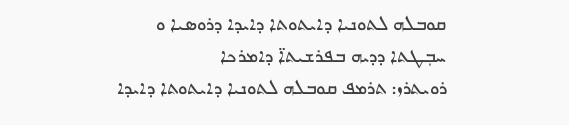ܩܘܒܠܗ ܠܬܘܢܝܐ ܕܐܝܬܘܬܐ ܕܐܝܕܐ ܕܪܘܣܝܐ ܘ ܚܒܼܛܬܐ ܕܕܝܗ ܒܦܪܫܝܬܐ̈ ܕܐܡܪܟܐ
ܪܘܝܬܪܙ: ܬܪܡܦ ܩܘܒܠܗ ܠܬܘܢܝܐ ܕܐܝܬܘܬܐ ܕܐܝܕܐ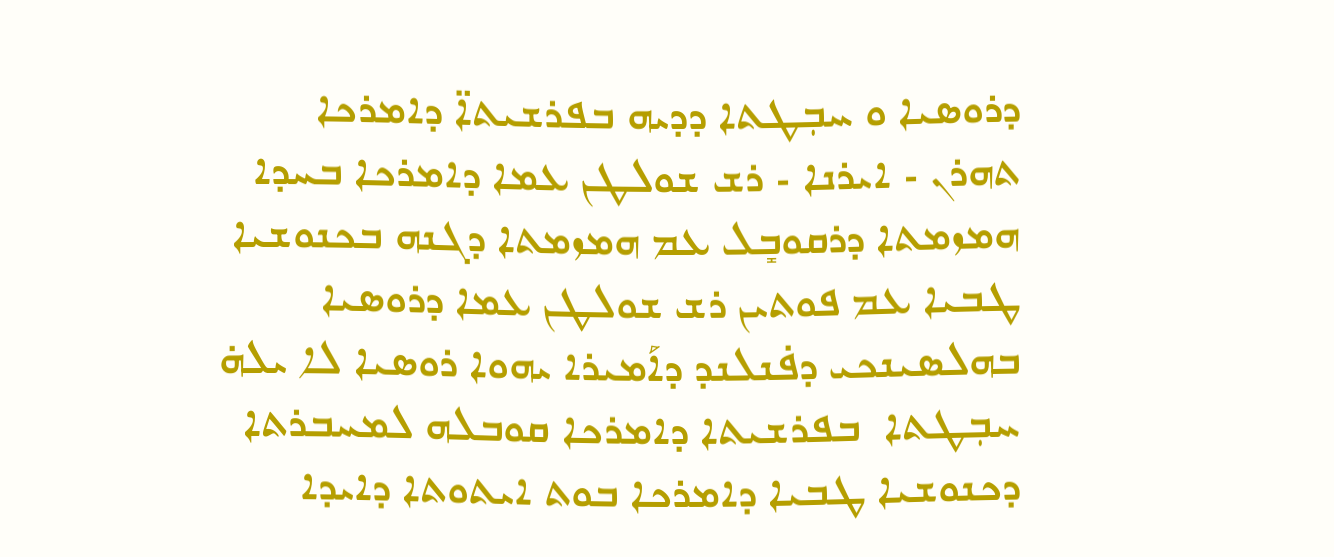ܕܪܘܣܝܐ ܘ ܚܒܼܛܬܐ ܕܕܝܗ ܒܦܪܫܝܬܐ̈ ܕܐܡܪܟܐ
ܬܗܪܢ - ܐܝܪܢܐ - ܪܫ ܫܘܠܛܢ ܥܡܐ ܕܐܡܪܟܐ ܒܚܕܐ ܗܡܙܡܬܐ ܕܪܩܘܒܻܠ ܥܡ ܗܡܙܡܬܐ ܕܓܢܗ ܒܟܢܘܫܝܐ ܛܒܝܐ ܥܡ ܦܘܬܝܢ ܪܫ ܫܘܠܛܢ ܥܡܐ ܕܪܘܣܝܐ ܒܗܠܣܝܢܟܝ ܕܦ̇ܢܠܢܕ ܕܐܰܡܝܪܐ ܝܗܘܐ ܪܘܣܝܐ ܠܐ ܝܠܗ̇ ܚܒܼܛܬܐ  ܒܦܪܫܝܬܐ ܕܐܡܪܟܐ ܩܘܒܠܗ ܠܡܚܒܪܬܐ ܕܟܢܘܫܝܐ ܛܒܝܐ ܕܐܡܪܟܐ ܒܘܬ ܐܝܬܘܬܐ ܕܐܝܕܐ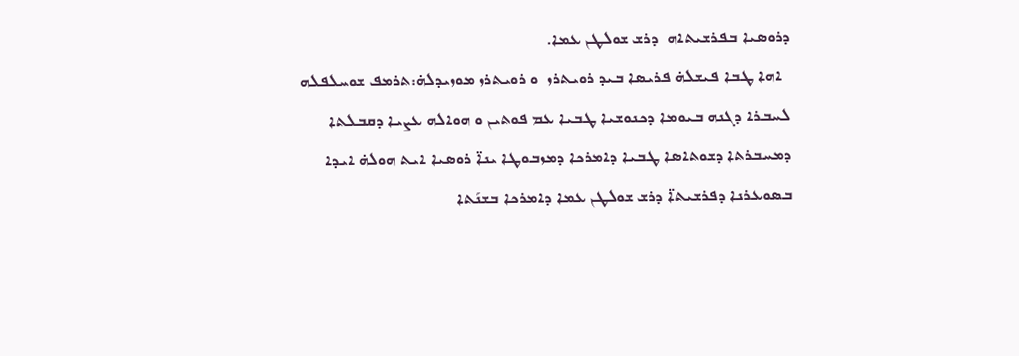ܕܪܘܣܝܐ ܒܦܪܫܝܬܐܗ  ܕܪܫ ܫܘܠܛܢ ܥܡܐ.
  ܐܗܐ ܛܒܐ ܦܝܫܠܗ̇ ܦܪܝܣܐ ܒܝܕ ܪܘܝܬܪܙ  ܘ ܪܘܝܬܪܙ ܡܘܙܝܕܠܗ̇:ܬܪܡܦ ܫܘܚܠܦܠܗ ܠܚܒܪܐ ܕܓܢܗ ܒܝܘܡܐ ܕܟܢܘܫܝܐ ܛܒܝܐ ܥܡ ܦܘܬܝܢ ܘ ܗܘܐܠܗ ܥܨܝܐ ܕܩܒܠܬܐ ܕܡܚܒܪܬܐ ܕܫܘܬܐܣܐ ܛܒܝܐ ܕܐܡܪܟܐ ܕܡܙܒܘܛܐ ܝܢܐ̈ ܪܘܣܝܐ ܐܝܬ ܗܘܠܗ̇ ܐܝܕܐ ܒܣܘܥܪܢܐ ܕܦܪܫܝܬܐ̈ ܕܪܫ ܫܘܠܛܢ ܥܡܐ ܕܐܡܪܟܐ ܒܫܢܰܬܐ